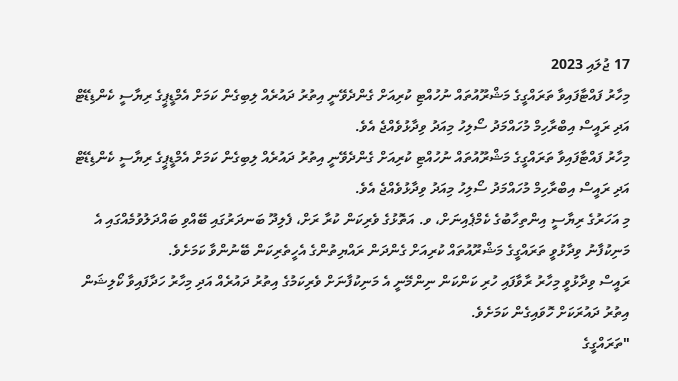17 ޖުލައި 2023
މިހާރު ފައްޓާފައިވާ ތަރައްގީގެ މަޝްރޫއުތައް ނުހުއްޓި ކުރިއަށް ގެންދެވޭނީ އިތުރު ދައުރެއް ލިބިގެން ކަމަށް އެމްޑީޕީގެ ރިޔާސީ ކެންޑިޑޭޓް އަދި ރައީސް އިބްރާހިމް މުހައްމަދު ސޯލިހު މިއަދު ވިދާޅުވެއްޖެ އެވެ.
މިހާރު ފައްޓާފައިވާ ތަރައްގީގެ މަޝްރޫއުތައް ނުހުއްޓި ކުރިއަށް ގެންދެވޭނީ އިތުރު ދައުރެއް ލިބިގެން ކަމަށް އެމްޑީޕީގެ ރިޔާސީ ކެންޑިޑޭޓް އަދި ރައީސް އިބްރާހިމް މުހައްމަދު ސޯލިހު މިއަދު ވިދާޅުވެއްޖެ އެވެ.
މި އަހަރުގެ ރިޔާސީ އިންތިހާބުގެ ކެމްޕެއިނަށް، ވ. އަތޮޅުގެ ވެރިކަން ކުރާ ރަށް، ފެލިދޫ ބަނދަރުގައި ބޭއްވި ބައްދަލުވުމެއްގައި އެ މަނިކުފާނު ވިދާޅުވީ ތަރައްގީގެ މަޝްރޫއުތައް ކުރިއަށް ގެންދަން ރައްޔިތުންގެ އެހީތެރިކަން ބޭނުންވާ ކަމަށެވެ.
ރައީސް ވިދާޅުވީ މިހާރު ރާވާފައި ހުރި ކަންކަން ނިންމޭނީ އެ މަނިކުފާނަށް ވެރިކަމުގެ އިތުރު ދައުރެއް އަދި މިހާރު ހަދާފައިވާ ކޯލިޝަން އިތުރު ދައުރަކަށް ހޮވައިގެން ކަމަށެވެ.
"ތަރައްގީގެ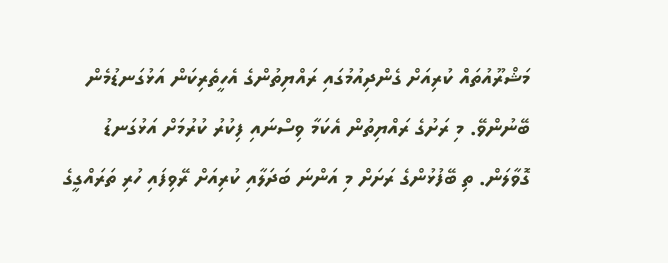މަޝްރޫއުތައް ކުރިއަށް ގެންދިއުމުގައި ރައްޔިތުންގެ އެހީތެރިކަން އަޅުގަނޑުމެން ބޭނުންވޭ. މި ރަށުގެ ރައްޔިތުން އެކަމާ ވިސްނައި ފިކުރު ކުރުމަށް އަޅުގަނޑު ގޮވާލަން. ތި ބޭފުޅުންގެ ރަށަށް މި އަންނަ ބަދަލާއި ކުރިއަށް ރޭވިފައި ހުރި ތަރައްގީގެ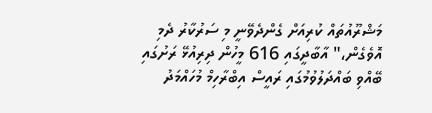މަޝްރޫއުތައް ކުރިއަށް ގެންދެވޭނީ މި ސަރުކާރު ދެމި އޮވެގެން،" އާބާދީގައި 616 މީހުން ދިރިއުޅޭ ރަށުގައި ބޭއްވި ބައްދަލުވުމުގައި ރައީސް އިބްރާހިމް މުހައްމަދު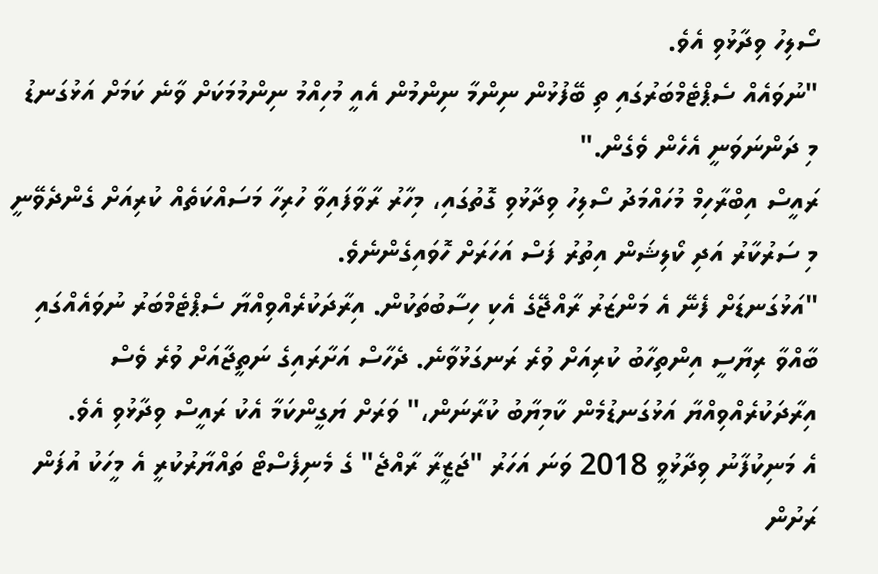ސޯލިހު ވިދާޅުވި އެވެ.
"ނުވައެއް ސެޕްޓެމްބަރުގައި ތި ބޭފުޅުން ނިންމާ ނިންމުން އެއީ މުހިއްމު ނިންމުމަކަށް ވާނެ ކަމަށް އަޅުގަނޑު މި ދަންނަވަނީ އެހެން ވެގެން."
ރައީސް އިބްރާހިމް މުހައްމަދު ސޯލިހު ވިދާޅުވި ގޮތުގައި، މިހާރު ރާވާފައިވާ ހުރިހާ މަސައްކަތެއް ކުރިއަށް ގެންދެވޭނީ މި ސަރުކާރު އަދި ކޯލިޝަން އިތުރު ފަސް އަހަރަށް ހޮވައިގެންނެވެ.
"އަޅުގަނޑަށް ފެނޭ އެ މަންޒަރު ރާއްޖޭގެ އެކި ހިސާބުތަކުން. އިރާދަކުރެއްވިއްޔާ ސެޕްޓެމްބަރު ނުވައެއްގައި ބާއްވާ ރިޔާސީ އިންތިހާބު ކުރިއަށް ވުރެ ރަނގަޅުވާނެ. ދެހާސް އަށާރައިގެ ނަތީޖާއަށް ވުރެ ވެސް އިރާދަކުރެއްވިއްޔާ އަޅުގަނޑުމެން ކާމިޔާބު ކުރާނަން،" ވަރަށް ޔަގީންކަމާ އެކު ރައީސް ވިދާޅުވި އެވެ.
އެ މަނިކުފާނު ވިދާޅުވީ 2018 ވަނަ އަހަރު "ޖަޒީރާ ރާއްޖެ" ގެ މެނިފެސްޓޯ ތައްޔާރުކުރީ އެ މީހަކު އުފަން ރަށުން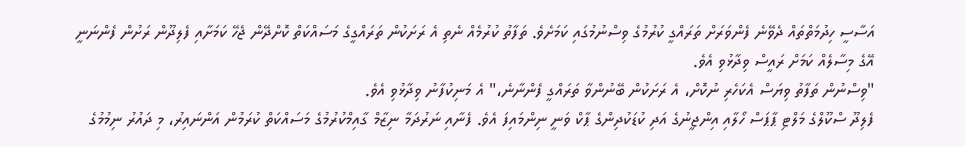އަސާސީ ހިދުމަތްތައް ދެވޭނެ ފެންވަރަށް ތަރައްގީ ކުރުމުގެ ވިސްނުމުގައި ކަމަށެވެ. ތަފާތު ކުރުމެއް ނެތި އެ ރަށަކުން ތަރައްގީގެ މަސައްކަތް ކޮށްދޭން ޖެހޭ ކަމަށާއި ފެލިދޫން ރަށުން ފެންނަނީ އޭގެ މިސާލެއް ކަމަށް ރައީސް ވިދާޅުވި އެވެ.
"ވިސްނުން ތަފާތު ވިޔަސް އެކަހެރި ނުކޮށް، އެ ރަށަކުން ބޭނުންވާ ތަރައްގީ ފެންނާނެ،" އެ މަނިކުފާނު ވިދާޅުވި އެވެ.
ފެލިދޫ ސްކޫލްގެ މަލްޓި ޕާޕަސް ހޯލާއި އިންޖީނުގެ އަދި ކުޑަކުދިންގެ ޕާކް ވަނީ ނިންމައިފަ އެވެ. ފެނާއި ނަރުދަމާ ނިޒާމް ގާއިމްކުރުމުގެ މަސައްކަތް ކުރަމުން އަންނައިރު، މި ދައުރު ނިމުމުގެ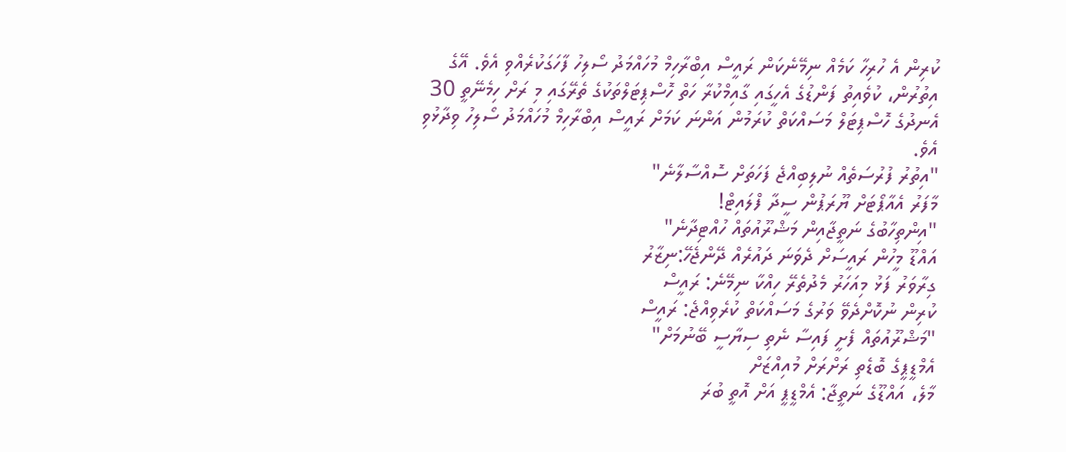ކުރިން އެ ހުރިހާ ކަމެއް ނިމޭނެކަން ރައީސް އިބްރާހިމް މުހައްމަދު ސޯލިހު ފާހަގަކުރެއްވި އެވެ. އޭގެ އިތުރުން، ކުވެއިތު ފަންޑުގެ އެހީގައި ގާއިމްކުރާ ހަތް ހޮސްޕިޓަލްތަކުގެ ތެރޭގައި މި ރަށް ހިމެނޭތީ 30 އެނދުގެ ހޮސްޕިޓަލް މަސައްކަތް ކުރަމުން އަންނަ ކަމަށް ރައީސް އިބްރާހިމް މުހައްމަދު ސޯލިހު ވިދާޅުވި އެވެ.
"އިތުރު ފުރުސަތެއް ނުލިބިއްޖެ ފަހަތަށް ސޮއްސާލާނެ"
މާފަރު އެއާޕޯޓަށް ޔޫރަޕުން ސީދާ ފްލައިޓް!
"އިންތިހާބުގެ ނަތީޖާއިން މަޝްރޫއުތައް ހުއްޓިދާނެ"
އައްޑޫ މީހުން ރައީސަށް ދެވަނަ ދައުރެއް ދޭންޖެހޭ:ނިޒާރު
ގިރާވަރު ފަޅު މިއަހަރު މެދުތެރޭ ހިއްކާ ނިމޭނެ: ރައީސް
ކުރިން ނުކޮށްދެވޭ ވަރުގެ މަސައްކަތް ކުރެވިއްޖެ: ރައީސް
"މަޝްރޫއުތައް ފެށީ ފައިސާ ނެތި ސިޔާސީ ބޭނުމަށް"
އެމްޑީޕީގެ ބޮޑެތި ރަށްރަށް މުއިއްޒަށް
މާލެ، އައްޑޫގެ ނަތީޖާ: އެމްޑީޕީ އަށް އޮތީ ބުރަ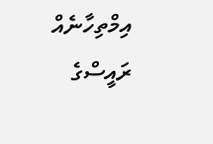އިމްތިހާނެއް
ރައީސްގެ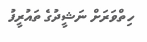ހިތްވަރަށް ނަޝީދުގެ ތައުރީފު